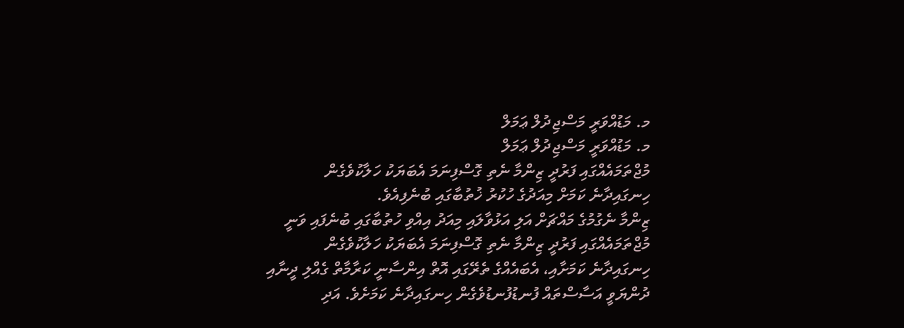މ. މަޑުއްވަރީ މަސްޖިދުލް ޢަމަލް
މ. މަޑުއްވަރީ މަސްޖިދުލް ޢަމަލް
މުޖްތަމައެއްގައި ފަރުދީ ޒިންމާ ނެތި ގޮސްފިނަމަ އެބަޔަކު ހަލާކުވެގެން ހިނގައިދާނެ ކަމަށް މިއަދުގެ ހުކުރު ޚުތުބާގައި ބުނެފިއެވެ.
ޒިންމާ ނެގުމުގެ މައްޗަށް އަލި އަޅުވާލައި މިއަދު އިއްވި ހުތުބާގައި ބުނެފައި ވަނީ މުޖްތަމައެއްގައި ފަރުދީ ޒިންމާ ނެތި ގޮސްފިނަމަ އެބަޔަކު ހަލާކުވެގެން ހިނގައިދާނެ ކަމަށާއި، އެބައެއްގެ ތެރޭގައި އޮތް އިންސާނީ ކަރާމާތް ގެއްލި ދީނާއި ދުންޔަވީ އަސާސްތައް ފުނޑުފުނޑުވެގެން ހިނގައިދާނެ ކަމަށެވެ. އަދި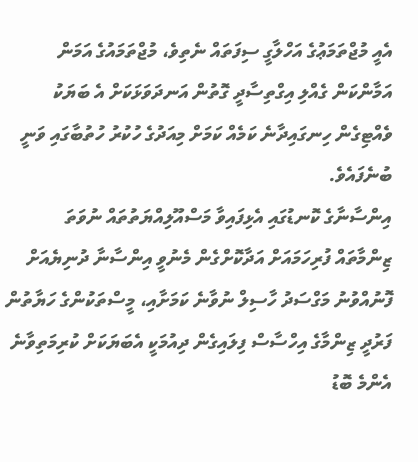އެއީ މުޖްތަމަޢުގެ އަހްލާގީ ސިފަތައް ނެތިވެ، މުޖްތަމައުގެ އަމަން އަމާންކަން ގެއްލި އިގްތިސާދީ ގޮތުން އަނދަވަޅަކަށް އެ ބަޔަކު ވެއްޓިގެން ހިނގައިދާނެ ކަމެއް ކަމަށް މިއަދުގެ ހުކުރު ހުތުބާގައި ވަނީ ބުނެފައެވެ.
އިންސާނާގެ ކޮނޑުގައި އެޅިފައިވާ މަސްއޫލިއްޔަތުތައް ނުވަތަ ޒިންމާތައް ފުރިހަމައަށް އަދާކޮށްގެން މެނުވީ އިންސާނާ ދުނިޔެއަށް ފޮނުއްވުނު މަގްސަދު ހާސިލް ނުވާނެ ކަމަށާއި، މީސްތަކުންގެ ހަޔާތުން ފަރުދީ ޒިންމާގެ އިހްސާސް ފިލައިގެން ދިއުމަކީ އެބަޔަކަށް ކުރިމަތިވާނެ އެންމެ ބޮޑު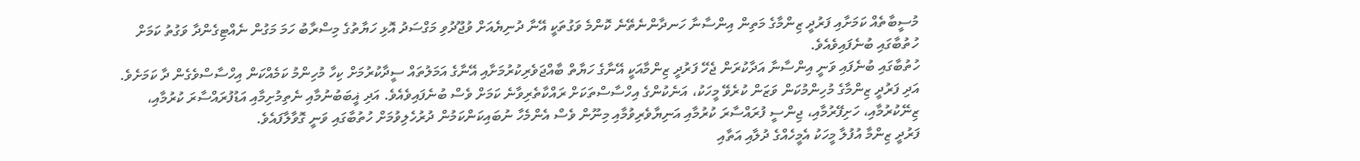މުސީބާތެއް ކަމަށާއި ފަރުދީ ޒިންމާގެ މަތިން އިންސާނާ ހަނދާންނެތޭނެ ކޮންމެ ވަގުތަކީ އޭނާ ދުނިޔެއަށް ވުޖޫދުވި މަގްސަދު އޮޅި ހަޔާތުގެ މިސްރާބު ހަމަ މަގުން ނެއްޓިގެންދާ ވަގުތު ކަމަށް ހުތުބާގައި ބުނެފައިވެއެވެ.
ހުތުބާގައި ބުނެފައި ވަނީ އިންސާނާ އަދާކުރަން ޖެހޭ ފަރުދީ ޒިންމާއަކީ އޭނާގެ ހަޔާތް ބާއްޖަވެރިކުރުމަށާއި އޭނާގެ އަމަލުތައް ސީދާކުރުމަށް ކިހާ މުހިންމު ކަމެއްކަން އިހްސާސްވެގެން ދާ ކަމަށެވެ. އަދި ފަރުދީ ޒިންމާގެ މުހިންމުކަން ވަޒަން ކުރެވޭ މީހަކު، އަނެކުންގެ އިހްސާސްތަކަށް ރައްކާތެރިވާނެ ކަމަށް ވެސް ބުނެފައިވެއެވެ. އަދި ޣީބަބުނުމާއި ނެތިމުށިމާއި އަޑުފުރައްސާރަ ކުރުމާއި، ޒިނޭކުރުމާއި، ހަށިފޭރުމާއި، ޖިންސީ ފުރައްސާރަ ކުރުމާއި އަނިޔާވެރިވުމާއި މިނޫން ވެސް އެންމެހާ ނުބައިކަންކަމުން ދުރުހެލިވުމަށް ހުތުބާގައި ވަނީ ގޮވާލާފައެވެ.
ފަރުދީ ޒިންމާ އުފުލާ މީހަކު އެމީހެއްގެ ދުލާއި އަތާއި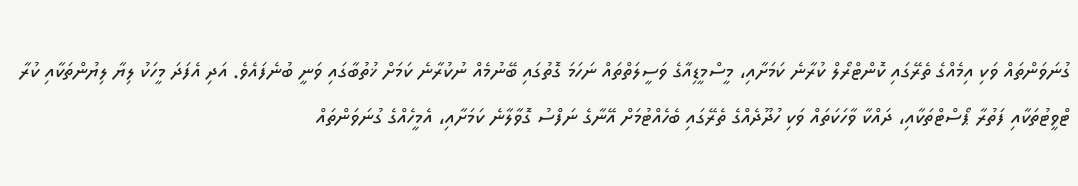ގުނަވަންތައް ވަކި އިމެއްގެ ތެރޭގައި ކޮންޓްރޯލް ކުރާނެ ކަމަށާއި، މީސްމީޑިއާގެ ވަސީލަތްތައް ނަހަމަ ގޮތުގައި ބޭނުމެއް ނުކުރާނެ ކަމަށް ޚުތުބާގައި ވަނީ ބުނެފައެވެ. އަދި އެފަދަ މީހަކު ލިޔާ ލިޔުންތަކާއި ކުރާ ޓްވީޓުތަކާއި ފަތުރާ ޕޯސްޓްތަކާއި، ދައްކާ ވާހަކަތައް ވަކި ހުދޫދެއްގެ ތެރޭގައި ބެހެއްޓުމަށް އޭނާގެ ނަފްސު ގޮވާލާނެ ކަމަށާއި، އެމީހެއްގެ ގުނަވަންތައް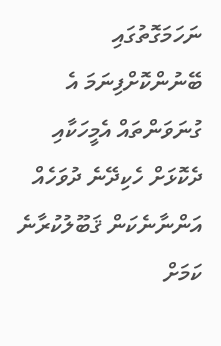ނަހަމަގޮތުގައި ބޭނުންކޮށްފިނަމަ އެ ގުނަވަންތައް އެމީހަކާއި ދެކޮޅަށް ހެކިދޭނެ ދުވަހެއް އަންނާނެކަން ޤަބޫލުކުރާނެ ކަމަށް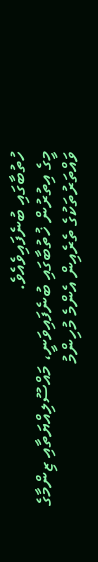ހުތުބާގައި ބުނެފައިވެއެވެ.
މީގެ އިތުރުން ޚުތުބާގައި ބުނެފައިވަނީ، މައްސޫލިއްޔަތާއި ޒިންމާގެ ވައްތަރުތަކުގެ ތެރެއިން އެންމެ މުހިންމު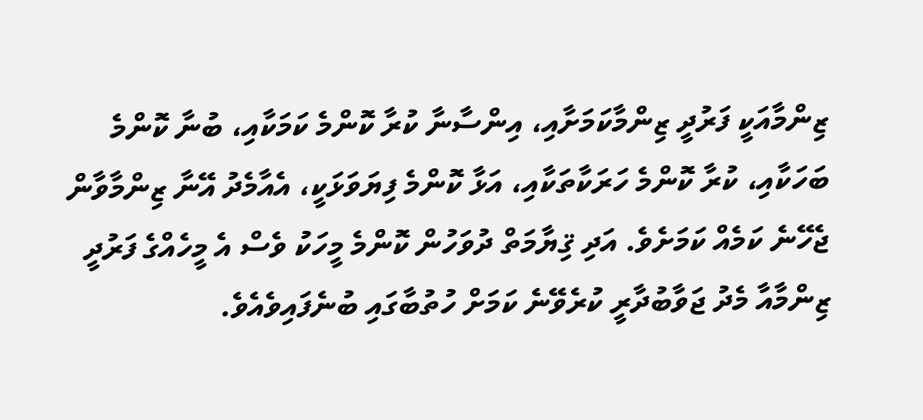ޒިންމާއަކީ ފަރުދީ ޒިންމާކަމަށާއި، އިންސާނާ ކުރާ ކޮންމެ ކަމަކާއި، ބުނާ ކޮންމެ ބަހަކާއި، ކުރާ ކޮންމެ ހަރަކާތަކާއި، އަޅާ ކޮންމެ ފިޔަވަޅަކީ، އެއާމެދު އޭނާ ޒިންމާވާން ޖެހޭނެ ކަމެއް ކަމަށެވެ. އަދި ޤިޔާމަތް ދުވަހުން ކޮންމެ މީހަކު ވެސް އެ މީހެއްގެ ފަރުދީ ޒިންމާއާ މެދު ޖަވާބުދާރީ ކުރެވޭނެ ކަމަށް ހުތުބާގައި ބުނެފައިވެއެވެ.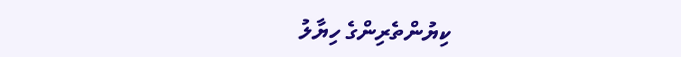ކިޔުންތެރިންގެ ހިޔާލު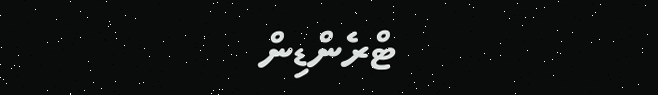ޓްރެންޑިން